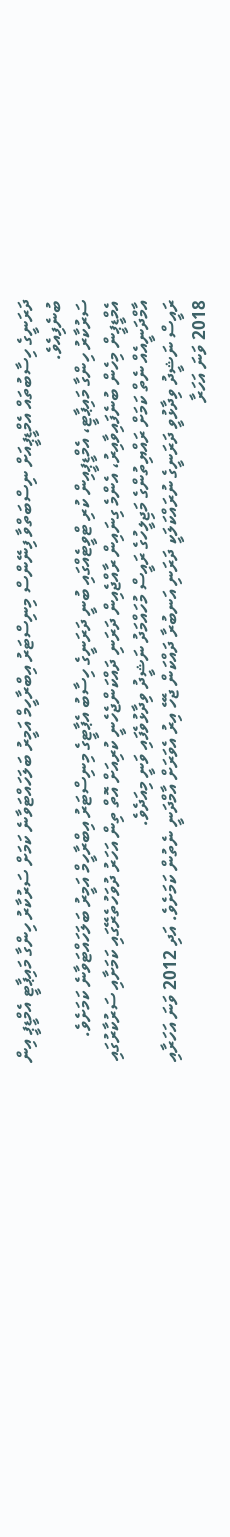ދަރަނީގެ ހިސާބުތައް އެމްޑީޕީއަށް ނިސްބަތްވާ ފިނޭންސް މިނިސްޓަރު އިބްރާހީމް އަމީރު ބަލަހައްޓަވާނެ ކަމަށް ސަރުކާރު ހިންގާ މައިޕާޓީ އެމްޑީޕީ އިން ބުނެފިއެވެ.
ސަރުކާރު ހިންގާ މައިޕާޓީ، އެމްޑީޕީއިން ކުރި ޓްވީޓެއްގައި ބުނީ ދަރަނީގެ ހިސާބު އެޕާޓީގެ މިނިސްޓަރު އިބްރާހީމް އަމީރު ބަލަހައްޓަވާނެ ކަމަށެވެ.
އެމްޑީޕީން މިހެން ބުނެފައިވާއިރު، އެންމެ ގިނައިން ރާއްޖެއިން ދަރަނި ދައްކަންޖެހެނީ ކުރިއަށް އޮތް ތިން އަހަރު ދުވަހުތެރޭގައި ކަމަށާއި ސަރުކާރުގައި އާމްދަނީއެއް ނެތް ކަމަށް ރައްޔިތުންގެ މަޖިލީހުގެ ރައީސް މުހައްމަދު ނަޝީދު ވިދާޅުވެފައި ވަނީ މިއަދެވެ.
ރައީސް ނަޝީދު ވިދާޅުވީ ދަރަނީގެ ނުރައްކަލަކީ ދަރަނި އަނބުރާ ދައްކަން ޖެހޭ އިރު އެވަރަށް އާމްދަނީ ނެތުން ކަމަށެވެ. އަދި 2012 ވަނަ އަހަރާއި 2018 ވަނަ އަހަރާ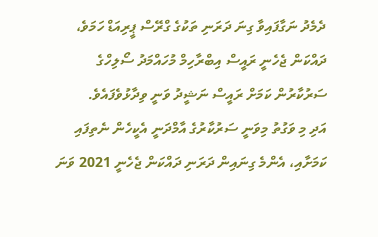ދެމެދު ނަގާފައިވާ ގިނަ ދަރަނި ތަކުގެ ގްރޭސް ޕީރިއަޑް ހަމަވެ، ދައްކަން ޖެހެނީ ރައީސް އިބްރާހިމް މުހައްމަދު ސޯލިހްގެ ސަރުކާރުން ކަމަށް ރައީސް ނަޝީދު ވަނީ ވިދާޅުވެފައެވެ.
އަދި މި ވަގުތު މިވަނީ ސަރުކާރުގެ އާމްދަނީ އެކީހެން ނެތިފައި ކަމަށާއި، އެންމެ ގިނައިން ދަރަނި ދައްކަން ޖެހެނީ 2021 ވަނަ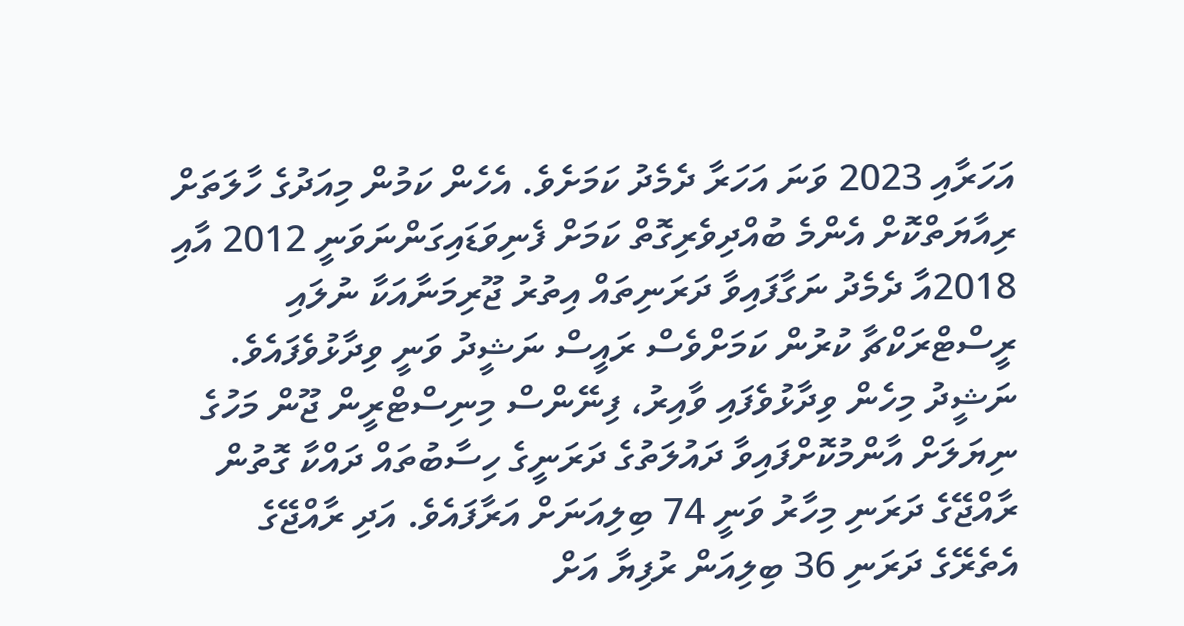އަހަރާއި 2023 ވަނަ އަހަރާ ދެމެދު ކަމަށެވެ. އެހެން ކަމުން މިއަދުގެ ހާލަތަށް ރިއާޔަތްކޮށް އެންމެ ބުއްދިވެރިގޮތް ކަމަށް ފެނިވަޑައިގަންނަވަނީ 2012 އާއި 2018އާ ދެމެދު ނަގާފައިވާ ދަރަނިތައް އިތުރު ޖޫރިމަނާއަކާ ނުލައި ރީސްޓްރަކްޗާ ކުރުން ކަމަށްވެސް ރައީސް ނަޝީދު ވަނީ ވިދާޅުވެފައެވެ.
ނަޝީދު މިހެން ވިދާޅުވެފައި ވާއިރު، ފިނޭންސް މިނިސްޓްރީން ޖޫން މަހުގެ ނިޔަލަށް އާންމުކޮށްފައިވާ ދައުލަތުގެ ދަރަނީގެ ހިސާބުތައް ދައްކާ ގޮތުން ރާއްޖޭގެ ދަރަނި މިހާރު ވަނީ 74 ބިލިއަނަށް އަރާފައެވެ. އަދި ރާއްޖޭގެ އެތެރޭގެ ދަރަނި 36 ބިލިއަން ރުފިޔާ އަށް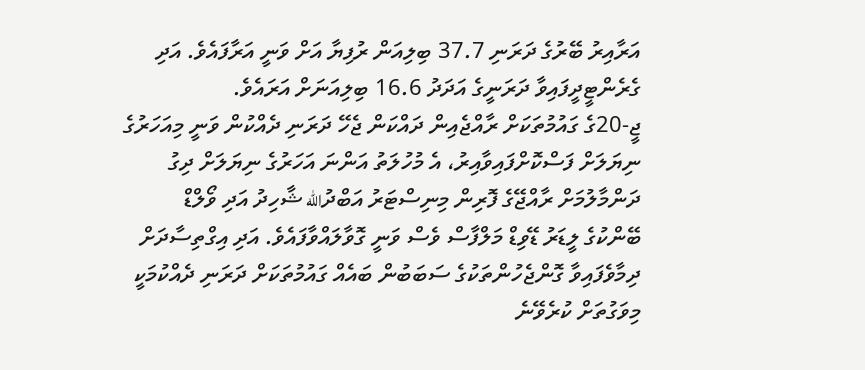އަރާއިރު ބޭރުގެ ދަރަނި 37.7 ބިލިއަން ރުފިޔާ އަށް ވަނީ އަރާފައެވެ. އަދި ގެރެންޓީދީފައިވާ ދަރަނީގެ އަދަދު 16.6 ބިލިއަނަށް އަރައެވެ.
ޖީ-20ގެ ގައުމުތަކަށް ރާއްޖެއިން ދައްކަން ޖެހޭ ދަރަނި ދެއްކުން ވަނީ މިއަހަރުގެ ނިޔަލަށް ފަސްކޮށްފައިވާއިރު، އެ މުހުލަތު އަންނަ އަހަރުގެ ނިޔަލަށް ދިގު ދަންމާލުމަށް ރާއްޖޭގެ ފޮރިން މިނިސްޓަރު އަބްދުالله ޝާހިދު އަދި ވޯލްޑް ބޭންކުގެ ލީޑަރު ޑޭވިޑް މަލްފާސް ވެސް ވަނީ ގޮވާލައްވާފައެވެ. އަދި އިގްތިސާދަށް ދިމާވެފައިވާ ގޮންޖެހުންތަކުގެ ސަބަބުން ބައެއް ގައުމުތަކަށް ދަރަނި ދެއްކުމަކީ މިވަގުތަށް ކުރެވޭނެ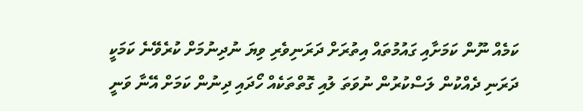ކަމެއް ނޫން ކަމަށާއި ގައުމުތައް އިތުރަށް ދަރަނިވެރި ވިޔަ ނުދިނުމަށް ކުރެވޭނެ ކަމަކީ ދަރަނި ދެއްކުން ލަސްކުރުން ނުވަތަ ލުއި ގޮތްތަކެއް ހޯދައި ދިނުން ކަމަށް އޭނާ ވަނީ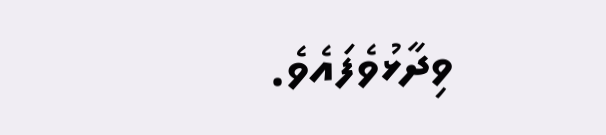ވިދާޅުވެފައެވެ.